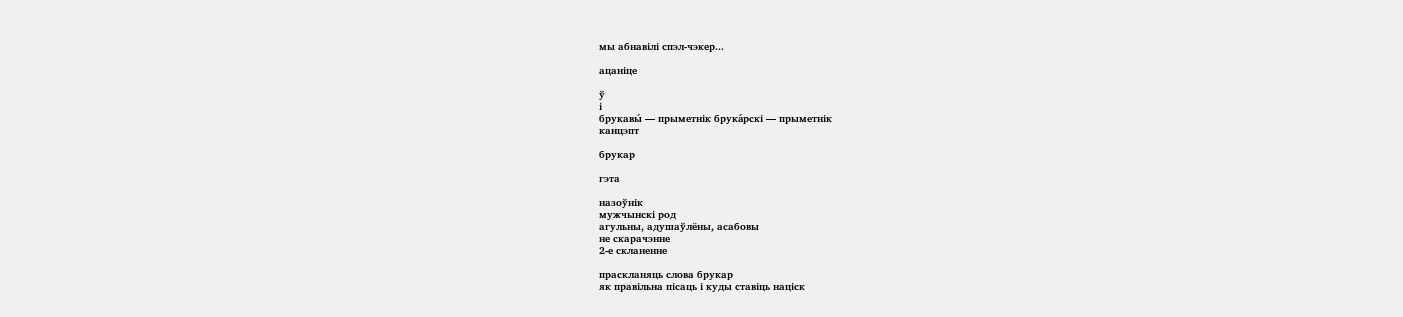мы абнавілі спэл-чэкер...

ацаніце

ў
і
брукавы́ — прыметнік брука́рскі — прыметнік
канцэпт

брукар

гэта

назоўнік
мужчынскі род
агульны, адушаўлёны, асабовы
не скарачэнне
2-е скланенне

праскланяць слова брукар
як правільна пісаць і куды ставіць націск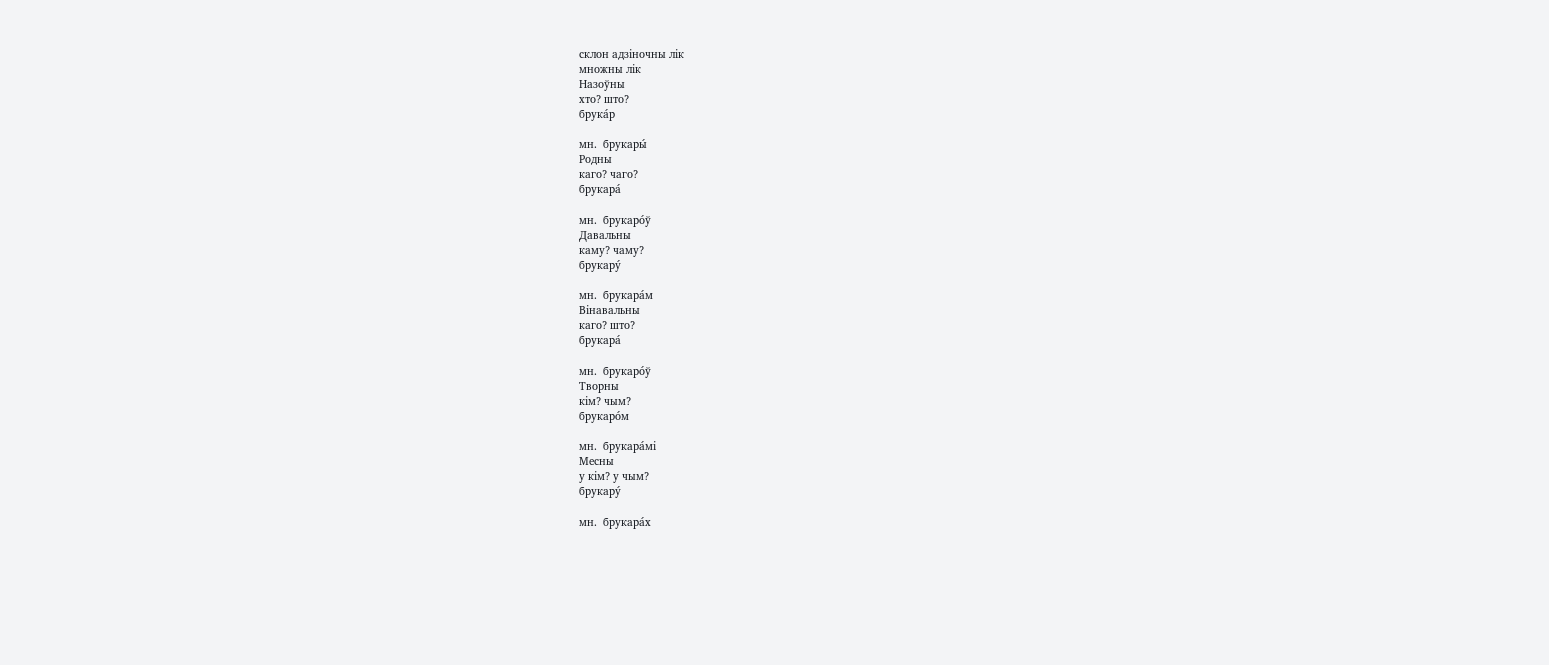склон адзіночны лік
множны лік
Назоўны
хто? што?
брука́р

мн.  брукары́
Родны
каго? чаго?
брукара́

мн.  брукаро́ў
Давальны
каму? чаму?
брукару́

мн.  брукара́м
Вінавальны
каго? што?
брукара́

мн.  брукаро́ў
Творны
кім? чым?
брукаро́м

мн.  брукара́мі
Месны
у кім? у чым?
брукару́

мн.  брукара́х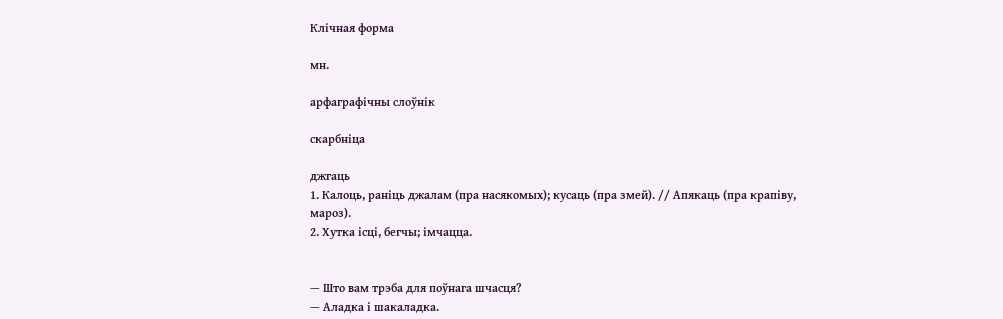Клічная форма

мн.

арфаграфічны слоўнік

скарбніца

джгаць
1. Калоць, раніць джалам (пра насякомых); кусаць (пра змей). // Апякаць (пра крапіву, мароз).
2. Хутка ісці, бегчы; імчацца.


— Што вам трэба для поўнага шчасця?
— Аладка і шакаладка.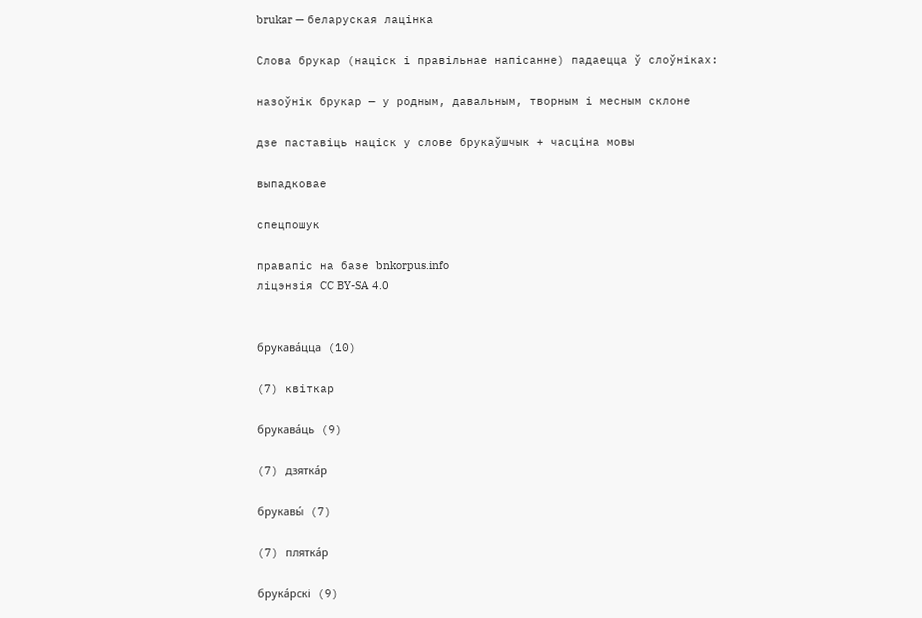brukar — беларуская лацінка

Слова брукар (націск і правільнае напісанне) падаецца ў слоўніках:

назоўнік брукар — у родным, давальным, творным і месным склоне

дзе паставіць націск у слове брукаўшчык + часціна мовы

выпадковае

спецпошук

правапіс на базе bnkorpus.info
ліцэнзія CC BY-SA 4.0


брукава́цца (10)

(7) квіткар

брукава́ць (9)

(7) дзятка́р

брукавы́ (7)

(7) плятка́р

брука́рскі (9)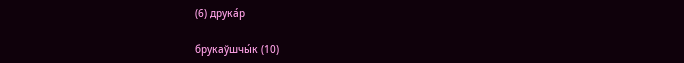(6) друка́р

брукаўшчы́к (10)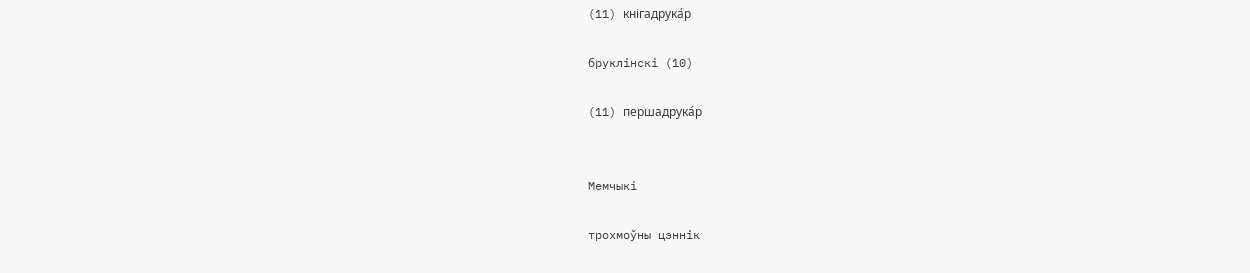(11) кнігадрука́р

бруклінскі (10)

(11) першадрука́р


Мемчыкі

трохмоўны цэннік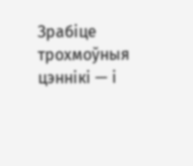Зрабіце трохмоўныя цэннікі — і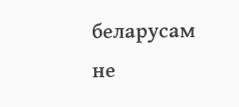беларусам не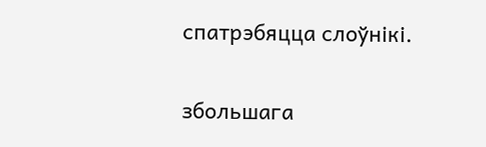спатрэбяцца слоўнікі.

збольшага